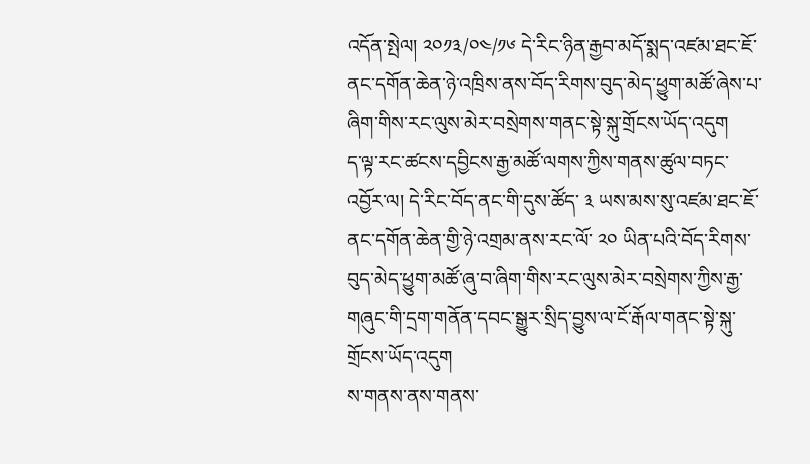འདོན་སྤེལ། ༢༠༡༣/༠༤/༡༦ དེ་རིང་ཉིན་རྒྱབ་མདོ་སྨད་འཛམ་ཐང་ཇོ་ནང་དགོན་ཆེན་ཉེ་འཁྲིས་ནས་བོད་རིགས་བུད་མེད་ཕྱུག་མཚོ་ཞེས་པ་ཞིག་གིས་རང་ལུས་མེར་བསྲེགས་གནང་སྟེ་སྐུ་གྲོངས་ཡོད་འདུག
ད་ལྟ་རང་ཚངས་དབྱིངས་རྒྱ་མཚོ་ལགས་ཀྱིས་གནས་ཚུལ་བཏང་འབྱོར་ལ། དེ་རིང་བོད་ནང་གི་དུས་ཚོད་ ༣ ཡས་མས་སུ་འཛམ་ཐང་ཇོ་ནང་དགོན་ཆེན་གྱི་ཉེ་འགྲམ་ནས་རང་ལོ་ ༢༠ ཡིན་པའི་བོད་རིགས་བུད་མེད་ཕྱུག་མཚོ་ཞུ་བ་ཞིག་གིས་རང་ལུས་མེར་བསྲེགས་ཀྱིས་རྒྱ་གཞུང་གི་དྲག་གནོན་དབང་སྒྱུར་སྲིད་བྱུས་ལ་ངོ་རྒོལ་གནང་སྟེ་སྐུ་གྲོངས་ཡོད་འདུག
ས་གནས་ནས་གནས་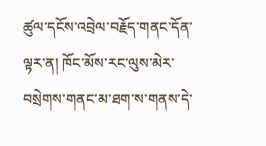ཚུལ་དངོས་འབྲེལ་བརྗོད་གནང་དོན་ལྟར་ན། ཁོང་མོས་རང་ལུས་མེར་བསྲེགས་གནང་མ་ཐག་ས་གནས་དེ་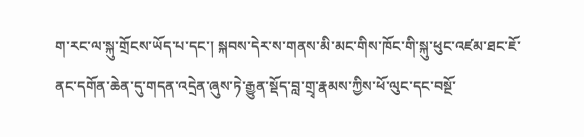ག་རང་ལ་སྐུ་གྲོངས་ཡོད་པ་དང་། སྐབས་དེར་ས་གནས་མི་མང་གིས་ཁོང་གི་སྐུ་ཕུང་འཛམ་ཐང་ཇོ་ནང་དགོན་ཆེན་དུ་གདན་འདྲེན་ཞུས་ཏེ་རྒྱུན་སྡོད་བླ་གྲྭ་རྣམས་ཀྱིས་ཕོ་ལུང་དང་བསྔོ་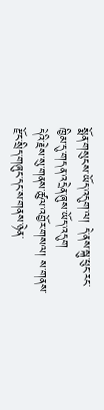སྨོན་གསུངས་ཡོད་འདུག་ལ། དེ་ནས་སྐུ་ཕུང་རང་ཁྱིམ་དུ་གདན་འདྲེན་ཞུས་ཡོད་འདུག
དེའི་རྗེས་སུ་གནས་ཚུལ་འབྱོར་གསལ། ས་གནས་རྫོང་སྲིད་གཞུང་དང་ས་གནས་ཉེན་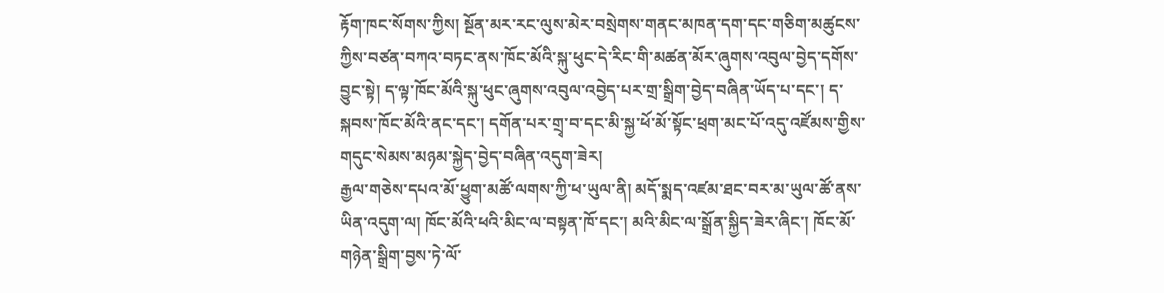རྟོག་ཁང་སོགས་ཀྱིས། སྔོན་མར་རང་ལུས་མེར་བསྲེགས་གནང་མཁན་དག་དང་གཅིག་མཚུངས་ཀྱིས་བཙན་བཀའ་བཏང་ནས་ཁོང་མོའི་སྐུ་ཕུང་དེ་རིང་གི་མཚན་མོར་ཞུགས་འབུལ་བྱེད་དགོས་བྱུང་སྟེ། ད་ལྟ་ཁོང་མོའི་སྐུ་ཕུང་ཞུགས་འབུལ་འབྱེད་པར་གྲ་སྒྲིག་བྱེད་བཞིན་ཡོད་པ་དང་། ད་སྐབས་ཁོང་མོའི་ནང་དང་། དགོན་པར་གྲྭ་བ་དང་མི་སྐྱ་ཕོ་མོ་སྟོང་ཕྲག་མང་པོ་འདུ་འཛོམས་གྱིས་གདུང་སེམས་མཉམ་སྐྱེད་བྱེད་བཞིན་འདུག་ཟེར།
རྒྱལ་གཅེས་དཔའ་མོ་ཕྱུག་མཚོ་ལགས་ཀྱི་ཕ་ཡུལ་ནི། མདོ་སྨད་འཛམ་ཐང་བར་མ་ཡུལ་ཚོ་ནས་ཡིན་འདུག་ལ། ཁོང་མོའི་ཕའི་མིང་ལ་བསྟན་ཁོ་དང་། མའི་མིང་ལ་སྒྲོན་སྐྱིད་ཟེར་ཞིང་། ཁོང་མོ་གཉེན་སྒྲིག་བྱས་ཏེ་ལོ་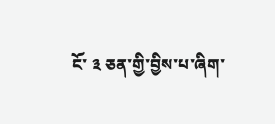ངོ་ ༣ ཅན་གྱི་བྱིས་པ་ཞིག་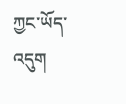ཀྱང་ཡོད་འདུག